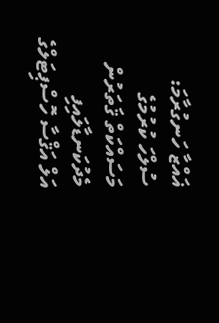ޣައްޒާ ހަނގުރާމަ: ސުލްހަ ކުރުމުގެ މަސައްކަތް ޤަތަރުން މެދުކަނޑާލައިފި
އަލް އަޤްސާ ހޮސްޕިޓަލްގެ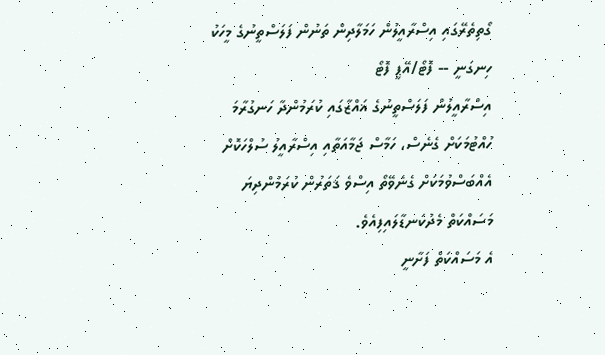ގޯތިތެރޭގައި އިސްރާއީލުން ހަމަލާދިން ތަނުން ފަލަސްތީނުގެ މީހަކު ހިނގަނީ -- ފޮޓޯ/އޭޕީ ފޮޓޯ
އިސްރާއީލުން ފަލަސްތީނުގެ ޣައްޒާގައި ކުރަމުންދާ ހަނގުރާމަ ހުއްޓުމަކަށް ގެނެސް، ހަމާސް ޖަމާއަތާއި އިސްރާއީލު ސުލްހަކޮށް އެއްބަސްވުމަކަށް ގެނެވޭތޯ އިސްވެ ޤަތަރުން ކުރަމުންދިޔަ މަސައްކަތް މެދުކަނޑާލައިފިއެވެ.
އެ މަސައްކަތް ފަށާނީ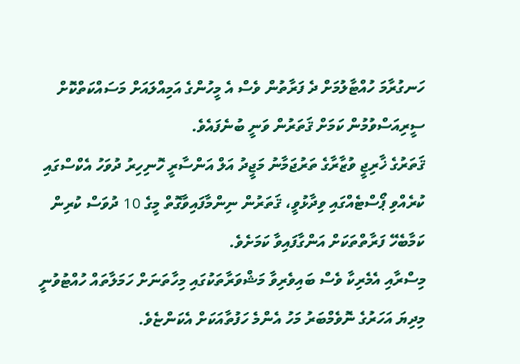ހަނގުރާމަ ހުއްޓާލުމަށް ދެ ފަރާތުން ވެސް އެ މީހުންގެ އަމިއްލައަށް މަސައްކަތްކޮށް ސީރިއަސްވުމުން ކަމަށް ޤަތަރުން ވަނީ ބުނެފައެވެ.
ޤަތަރުގެ ޚާރިޖީ ވުޒާރާގެ ތަރުޖަމާނު މަޖީދު އަލް އަންސާރީ ހޮނިހިރު ދުވަހު އެކްސްގައި ކުރެއްވި ޕޯސްޓެއްގައި ވިދާޅުވީ، ޤަތަރުން ނިންމާފައިވާގޮތް މީގެ 10 ދުވަސް ކުރިން ކަމާބެހޭ ފަރާތްތަކަށް އަންގާފައިވާ ކަމަށެވެ.
މިސްރާއި އެމެރިކާ ވެސް ބައިވެރިވާ މަޝްވަރާތަކުގައި މިހާތަނަށް ހަމަލާތައް ހުއްޓުވުނީ މިދިޔަ އަހަރުގެ ނޮވެމްބަރު މަހު އެންމެ ހަފުތާއަކަށް އެކަންޏެވެ.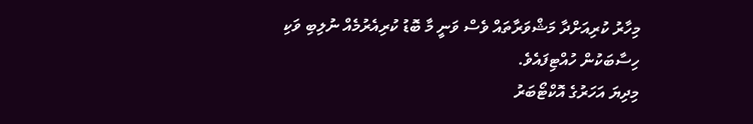މިހާރު ކުރިއަށްދާ މަޝްވަރާތައް ވެސް ވަނީ މާ ބޮޑު ކުރިއެރުމެއް ނުލިބި ވަކި ހިސާބަކުން ހުއްޓިފައެވެ.
މިދިޔަ އަހަރުގެ އޮކްޓޯބަރު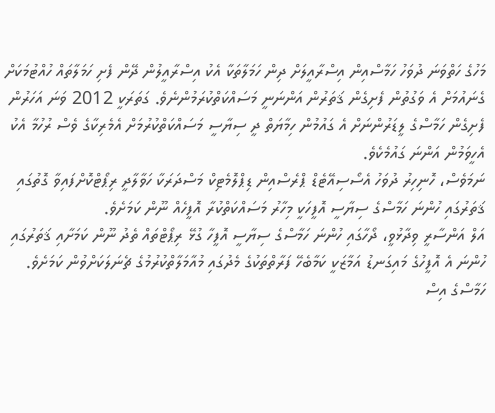މަހުގެ ހަތްވަނަ ދުވަހު ހަމާސްއިން އިސްރާއީލަށް ދިން ހަމަލާތަކާ އެކު އިސްރާއީލުން ދޭން ފެށި ހަމަލާތައް ހުއްޓުމަކަށް ގެނައުމަށް އެ ވަގުތުން ފެށިގެން ޤަތަރުން އަންނަނީ މަސައްކަތްކުރަމުންނެވެ. ގަތަރަކީ 2012 ވަނަ އަހަރުން ފެށިގެން ހަމާސްގެ ލީޑަރުންނަށް އެ ގައުމުން ހިމާޔަތް ދީ ސިޔާސީ މަސައްކަތްކުރުމަށް އެމެރިކާގެ ވެސް ރުހުމާ އެކު އެހީވަމުން އަންނަ ގައުމެކެވެ.
ނަމަވެސް، ހޮނިހިރު ދުވަހު އެސޯސިއޭޓެޑް ޕްރެސްއިން ޑިޕްލޮމެޓިކް މަސްދަރަކާ ހަވާލާދީ ރިޕޯޓްކޮށްފައިވާ ގޮތުގައި ޤަތަރުގައި ހުންނަ ހަމާސްގެ ސިޔާސީ އޮފީހަކީ މިހާރު މަސައްކަތްކުރާ އޮފީހެއް ނޫން ކަމަށެވެ.
އަލް އަންސާރީ ވިދާޅުވީ، ދޯހާގައި ހުންނަ ހަމާސްގެ ސިޔާސީ އޮފީހާ ގުޅޭ ރިޕޯޓްތައް ތެދު ނޫން ކަމަށާއި ޤަތަރުގައި ހުންނަ އެ އޮފީހުގެ މައިގަނޑު އަމާޒަކީ ކަމާބެހޭ ފަރާތްތަކުގެ މެދުގައި މުއާމަލާތްކުރުމުގެ ޗެނަލަކަށްވުން ކަމަށެވެ.
ހަމާސްގެ އިސް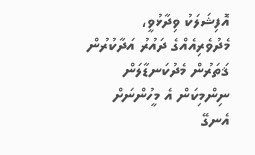އޮފިޝަލަކު ވިދާޅުވީ، މެދުވެރިއެއްގެ ދައުރު އަދާކުރުން ޤަތަރުން މެދުކަނޑާލަން ނިންމިކަން އެ މީހުންނަށް އެނގޭ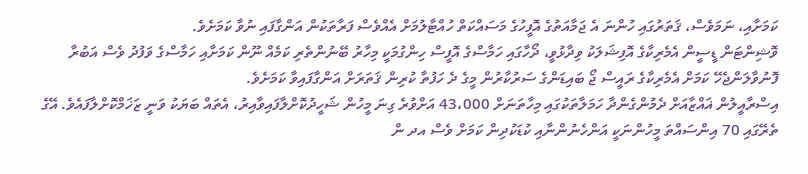ކަމަށާއި، ނަމަވެސް، ޤަތަރުގައި ހުންނަ އެ ޖަމާއަތުގެ އޮފީހުގެ މަސައްކަތް ހުއްޓާލުމަށް އެއްވެސް ފަރާތަކުން އަންގާފައި ނުވާ ކަމަށެވެ.
ވޮޝިންޓަން ޑީސީން އެމެރިކާގެ އޮފިޝަލަކު ވިދާޅުވީ، ދޯހާގައި ހަމާސްގެ އޮފީސް ހިންގުމަކީ މިހާރު ބޭނުންތެރި ކަމެއް ނޫން ކަމަށާއި ހަމާސްގެ ވަފުދު ވެސް އަބުރާ ފޮނުވާލަންޖެހޭ ކަމަށް އެމެރިކާގެ ރައީސް ޖޯ ބައިޑަންގެ ސަރުކާރުން މީގެ ދެ ހަފުތާ ކުރިން ޤަތަރަށް އަންގާފައިވާ ކަމަށެވެ.
އިސްރާއީލުން ޣައްޒާއަށް ދެމުންގެންދާ ހަމަލާތަކުގައި މިހާތަނަށް 43،000 އަށްވުރެ ގިނަ މީހުން ޝަހީދުކޮށްލާފައިވާއިރު، އެތައް ބަޔަކު ވަނީ ޒަޚަމްކޮށްލާފައެވެ. އޭގެ ތެރޭގައި 70 އިންސައްތަ މީހުންނަކީ އަންހެނުންނާއި ކުޑަކުދިން ކަމަށް ވެސް އދ ން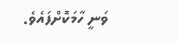ވަނީ ހާމަކޮށްފައެވެ.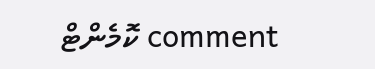comment ކޮމެންޓް